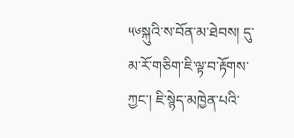༥༦སྐུའི་ས་བོན་མ་ཐེབས། དུ་མ་རོ་གཅིག་ཇི་ལྟ་བ་རྟོགས་ཀྱང་། ཇི་སྙེད་མཁྱེན་པའི་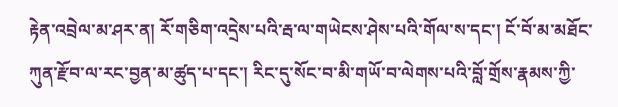རྟེན་འབྲེལ་མ་ཤར་ན། རོ་གཅིག་འདྲེས་པའི་རྦ་ལ་གཡེངས་ཤེས་པའི་གོལ་ས་དང་། ངོ་བོ་མ་མཐོང་ཀུན་རྫོབ་ལ་རང་བྱན་མ་ཚུད་པ་དང་། རིང་དུ་སོང་བ་མི་གཡོ་བ་ལེགས་པའི་བློ་གྲོས་རྣམས་ཀྱི་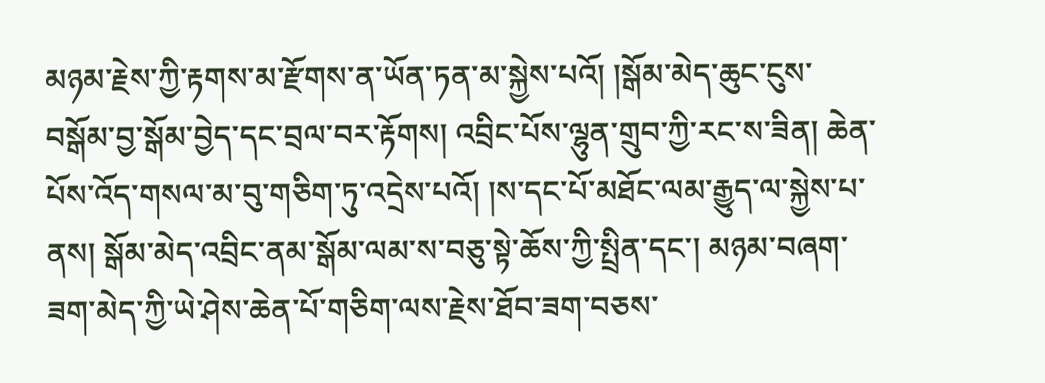མཉམ་རྗེས་ཀྱི་རྟགས་མ་རྫོགས་ན་ཡོན་ཏན་མ་སྐྱེས་པའོ། །སྒོམ་མེད་ཆུང་ངུས་བསྒོམ་བྱ་སྒོམ་བྱེད་དང་བྲལ་བར་རྟོགས། འབྲིང་པོས་ལྷུན་གྲུབ་ཀྱི་རང་ས་ཟིན། ཆེན་པོས་འོད་གསལ་མ་བུ་གཅིག་ཏུ་འདྲེས་པའོ། །ས་དང་པོ་མཐོང་ལམ་རྒྱུད་ལ་སྐྱེས་པ་ནས། སྒོམ་མེད་འབྲིང་ནམ་སྒོམ་ལམ་ས་བཅུ་སྟེ་ཆོས་ཀྱི་སྤྲིན་དང་། མཉམ་བཞག་ཟག་མེད་ཀྱི་ཡེ་ཤེས་ཆེན་པོ་གཅིག་ལས་རྗེས་ཐོབ་ཟག་བཅས་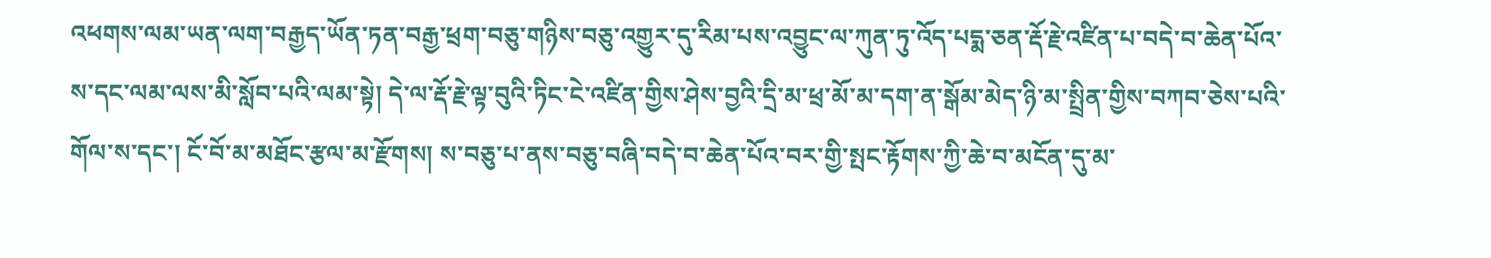འཕགས་ལམ་ཡན་ལག་བརྒྱད་ཡོན་ཏན་བརྒྱ་ཕྲག་བཅུ་གཉིས་བཅུ་འགྱུར་དུ་རིམ་པས་འབྱུང་ལ་ཀུན་ཏུ་འོད་པདྨ་ཅན་རྡོ་རྗེ་འཛིན་པ་བདེ་བ་ཆེན་པོའ་ས་དང་ལམ་ལས་མི་སློབ་པའི་ལམ་སྟེ། དེ་ལ་རྡོ་རྗེ་ལྟ་བུའི་ཏིང་ངེ་འཛིན་གྱིས་ཤེས་བྱའི་དྲི་མ་ཕྲ་མོ་མ་དག་ན་སྒོམ་མེད་ཉི་མ་སྤྲིན་གྱིས་བཀབ་ཅེས་པའི་གོལ་ས་དང་། ངོ་བོ་མ་མཐོང་རྩལ་མ་རྫོགས། ས་བཅུ་པ་ནས་བཅུ་བཞི་བདེ་བ་ཆེན་པོའ་བར་གྱི་སྤང་རྟོགས་ཀྱི་ཆེ་བ་མངོན་དུ་མ་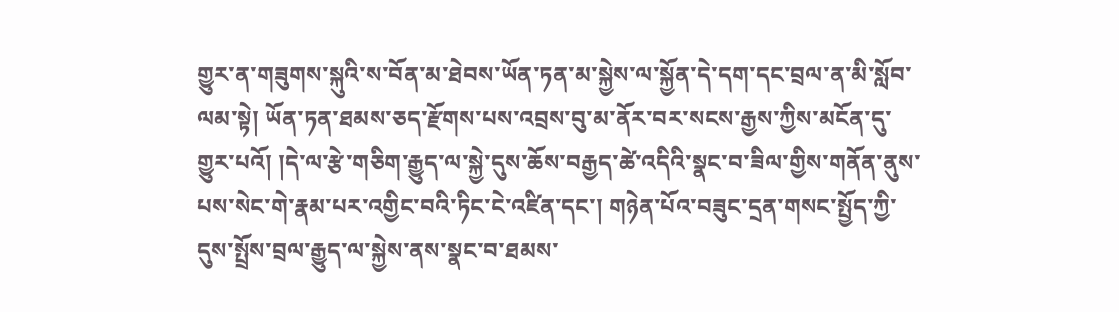གྱུར་ན་གཟུགས་སྐུའི་ས་བོན་མ་ཐེབས་ཡོན་ཏན་མ་སྐྱེས་ལ་སྐྱོན་དེ་དག་དང་བྲལ་ན་མི་སློབ་ལམ་སྟེ། ཡོན་ཏན་ཐམས་ཅད་རྫོགས་པས་འབྲས་བུ་མ་ནོར་བར་སངས་རྒྱས་ཀྱིས་མངོན་དུ་གྱུར་པའོ། །དེ་ལ་རྩེ་གཅིག་རྒྱུད་ལ་སྐྱེ་དུས་ཆོས་བརྒྱད་ཚེ་འདིའི་སྣང་བ་ཟིལ་གྱིས་གནོན་ནུས་པས་སེང་གེ་རྣམ་པར་འགྱིང་བའི་ཏིང་ངེ་འཛིན་དང་། གཉེན་པོའ་བཟུང་དྲན་གསང་སྤྱོད་ཀྱི་དུས་སྤྲོས་བྲལ་རྒྱུད་ལ་སྐྱེས་ནས་སྣང་བ་ཐམས་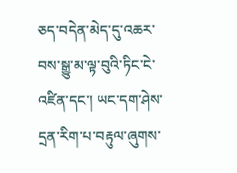ཅད་བདེན་མེད་དུ་འཆར་བས་སྒྱུ་མ་ལྟ་བུའི་ཏིང་ངེ་འཛིན་དང་། ཡང་དག་ཤེས་དྲན་རིག་པ་བརྟུལ་ཞུགས་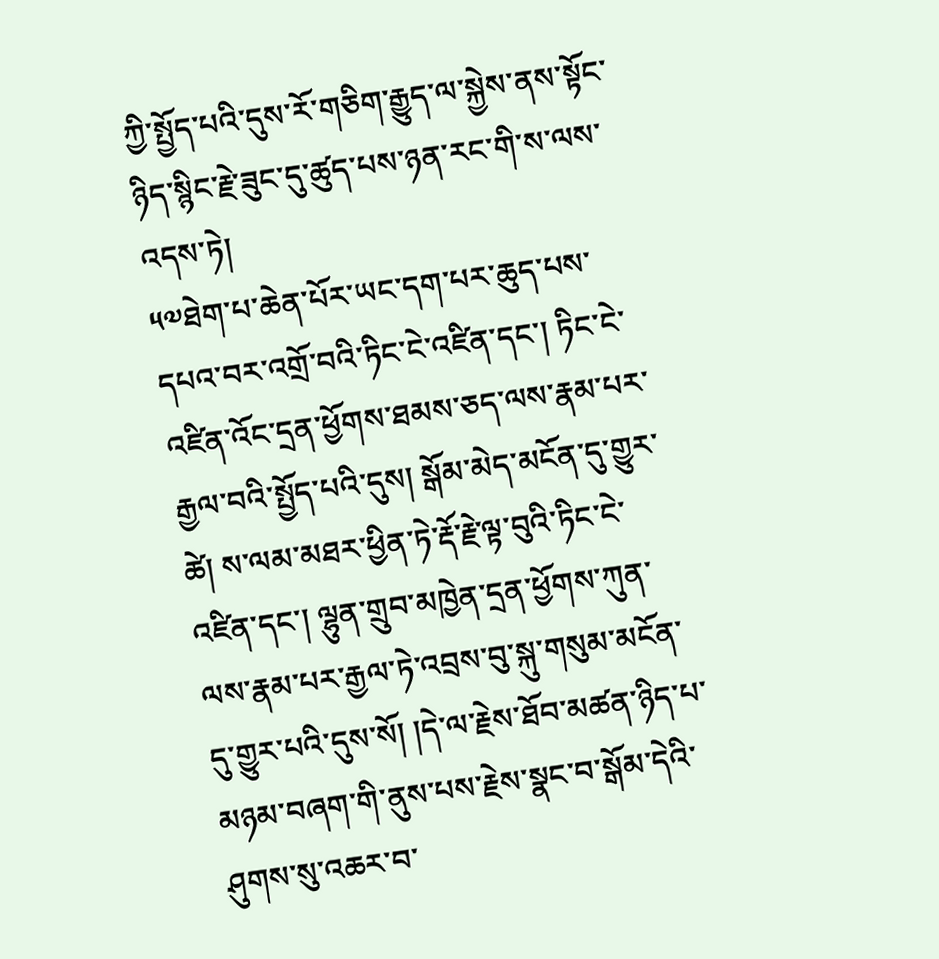ཀྱི་སྤྱོད་པའི་དུས་རོ་གཅིག་རྒྱུད་ལ་སྐྱེས་ནས་སྟོང་ཉིད་སྙིང་རྗེ་ཟུང་དུ་ཚུད་པས་ཉན་རང་གི་ས་ལས་འདས་ཏེ།
༥༧ཐེག་པ་ཆེན་པོར་ཡང་དག་པར་ཆུད་པས་དཔའ་བར་འགྲོ་བའི་ཏིང་ངེ་འཛིན་དང་། ཏིང་ངེ་འཛིན་འོང་དྲན་ཕྱོགས་ཐམས་ཅད་ལས་རྣམ་པར་རྒྱལ་བའི་སྤྱོད་པའི་དུས། སྒོམ་མེད་མངོན་དུ་གྱུར་ཚེ། ས་ལམ་མཐར་ཕྱིན་ཏེ་རྡོ་རྗེ་ལྟ་བུའི་ཏིང་ངེ་འཛིན་དང་། ལྷུན་གྲུབ་མཁྱེན་དྲན་ཕྱོགས་ཀུན་ལས་རྣམ་པར་རྒྱལ་ཏེ་འབྲས་བུ་སྐུ་གསུམ་མངོན་དུ་གྱུར་པའི་དུས་སོ། །དེ་ལ་རྗེས་ཐོབ་མཚན་ཉིད་པ་མཉམ་བཞག་གི་ནུས་པས་རྗེས་སྣང་བ་སྒོམ་དེའི་ཤུགས་སུ་འཆར་བ་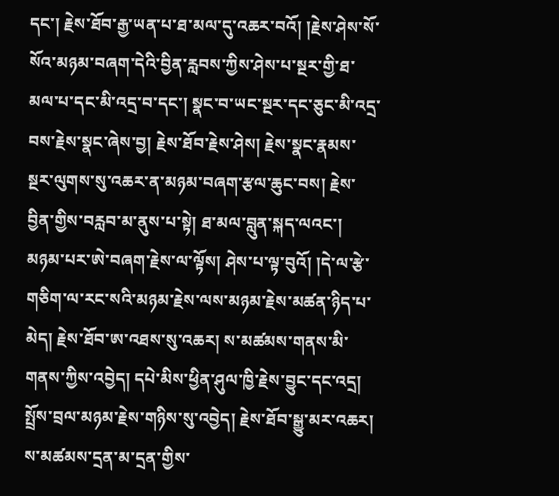དང་། རྗེས་ཐོབ་རྒྱ་ཡན་པ་ཐ་མལ་དུ་འཆར་བའོ། །རྗེས་ཤེས་སོ་སོའ་མཉམ་བཞག་དེའི་བྱིན་རླབས་ཀྱིས་ཤེས་པ་སྔར་གྱི་ཐ་མལ་པ་དང་མི་འདྲ་བ་དང་། སྣང་བ་ཡང་སྔར་དང་ཅུང་མི་འདྲ་བས་རྗེས་སྣང་ཞེས་བྱ། རྗེས་ཐོབ་རྗེས་ཤེས། རྗེས་སྣང་རྣམས་སྔར་ལུགས་སུ་འཆར་ན་མཉམ་བཞག་རྩལ་ཆུང་བས། རྗེས་བྱིན་གྱིས་བརླབ་མ་ནུས་པ་སྟེ། ཐ་མལ་བླུན་སྐད་ལའང་། མཉམ་པར་ཨེ་བཞག་རྗེས་ལ་ལྟོས། ཤེས་པ་ལྟ་བུའོ། །དེ་ལ་རྩེ་གཅིག་ལ་རང་སའི་མཉམ་རྗེས་ལས་མཉམ་རྗེས་མཚན་ཉིད་པ་མེད། རྗེས་ཐོབ་ཨ་འཐས་སུ་འཆར། ས་མཚམས་གནས་མི་གནས་ཀྱིས་འབྱེད། དཔེ་མིས་ཕྱིན་ཤུལ་ཁྱི་རྗེས་བྱུང་དང་འདྲ། སྤྲོས་བྲལ་མཉམ་རྗེས་གཉིས་སུ་འབྱེད། རྗེས་ཐོབ་སྒྱུ་མར་འཆར། ས་མཚམས་དྲན་མ་དྲན་གྱིས་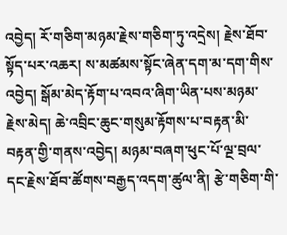འབྱེད། རོ་གཅིག་མཉམ་རྗེས་གཅིག་ཏུ་འདྲེས། རྗེས་ཐོབ་སྟོད་པར་འཆར། ས་མཚམས་སྟོང་ཞེན་དག་མ་དག་གིས་འབྱེད། སྒོམ་མེད་རྟོག་པ་འབའ་ཞིག་ཡིན་པས་མཉམ་རྗེས་མེད། ཆེ་འབྲིང་ཆུང་གསུམ་རྟོགས་པ་བརྟན་མི་བརྟན་གྱི་གནས་འབྱེད། མཉམ་བཞག་ཕུང་པོ་ལྔ་བྲལ་དང་རྗེས་ཐོབ་ཚོགས་བརྒྱད་འདག་ཚུལ་ནི། རྩེ་གཅིག་གི་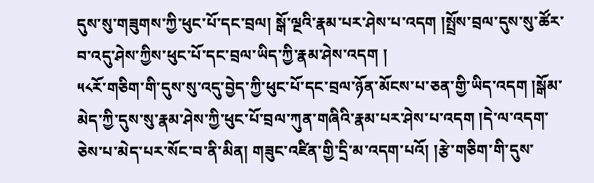དུས་སུ་གཟུགས་ཀྱི་ཕུང་པོ་དང་བྲལ། སྒོ་ལྔའི་རྣམ་པར་ཤེས་པ་འདག །སྤྲོས་བྲལ་དུས་སུ་ཚོར་བ་འདུ་ཤེས་ཀྱིས་ཕུང་པོ་དང་བྲལ་ཡིད་ཀྱི་རྣམ་ཤེས་འདག །
༥༨རོ་གཅིག་གི་དུས་སུ་འདུ་བྱེད་ཀྱི་ཕུང་པོ་དང་བྲལ་ཉོན་མོངས་པ་ཅན་གྱི་ཡིད་འདག །སྒོམ་མེད་ཀྱི་དུས་སུ་རྣམ་ཤེས་ཀྱི་ཕུང་པོ་བྲལ་ཀུན་གཞིའི་རྣམ་པར་ཤེས་པ་འདག །དེ་ལ་འདག་ཅེས་པ་མེད་པར་སོང་བ་ནི་མིན། གཟུང་འཛིན་གྱི་དྲི་མ་འདག་པའོ། །རྩེ་གཅིག་གི་དུས་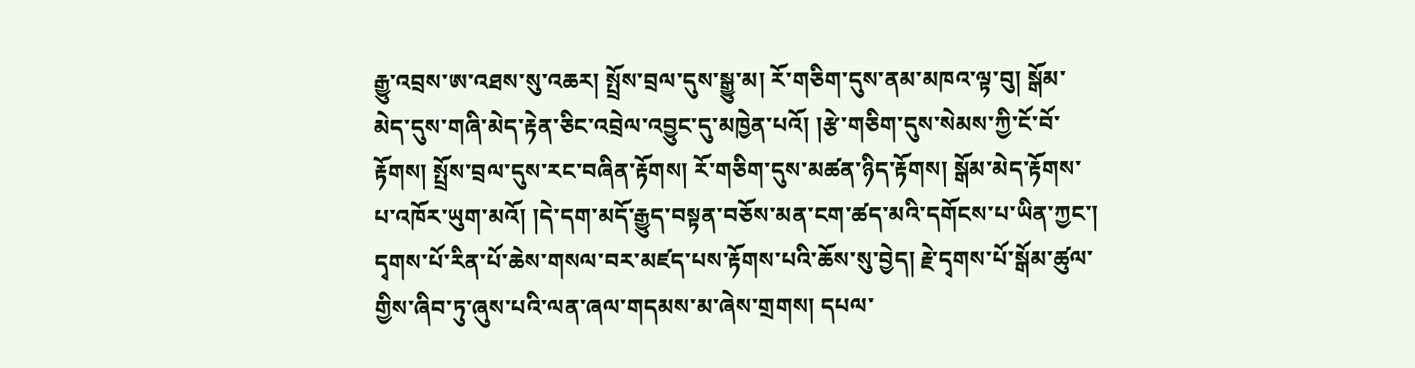རྒྱུ་འབྲས་ཨ་འཐས་སུ་འཆར། སྤྲོས་བྲལ་དུས་སྒྱུ་མ། རོ་གཅིག་དུས་ནམ་མཁའ་ལྟ་བུ། སྒོམ་མེད་དུས་གཞི་མེད་རྟེན་ཅིང་འབྲེལ་འབྱུང་དུ་མཁྱེན་པའོ། །རྩེ་གཅིག་དུས་སེམས་ཀྱི་ངོ་བོ་རྟོགས། སྤྲོས་བྲལ་དུས་རང་བཞིན་རྟོགས། རོ་གཅིག་དུས་མཚན་ཉིད་རྟོགས། སྒོམ་མེད་རྟོགས་པ་འཁོར་ཡུག་མའོ། །དེ་དག་མདོ་རྒྱུད་བསྟན་བཅོས་མན་ངག་ཚད་མའི་དགོངས་པ་ཡིན་ཀྱང་། དྭགས་པོ་རིན་པོ་ཆེས་གསལ་བར་མཛད་པས་རྟོགས་པའི་ཆོས་སུ་བྱེད། རྗེ་དྭགས་པོ་སྒོམ་ཚུལ་གྱིས་ཞིབ་ཏུ་ཞུས་པའི་ལན་ཞལ་གདམས་མ་ཞེས་གྲགས། དཔལ་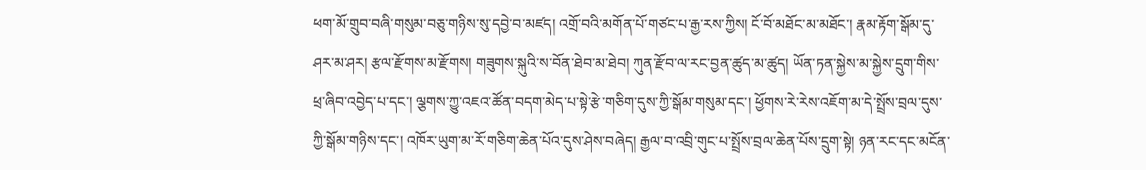ཕག་མོ་གྲུབ་བཞི་གསུམ་བཅུ་གཉིས་སུ་དབྱེ་བ་མཛད། འགྲོ་བའི་མགོན་པོ་གཙང་པ་རྒྱ་རས་ཀྱིས། ངོ་བོ་མཐོང་མ་མཐོང་། རྣམ་རྟོག་སྒོམ་དུ་ཤར་མ་ཤར། རྩལ་རྫོགས་མ་རྫོགས། གཟུགས་སྐུའི་ས་བོན་ཐེབ་མ་ཐེབ། ཀུན་རྫོབ་ལ་རང་བྱན་ཚུད་མ་ཚུད། ཡོན་ཏན་སྐྱེས་མ་སྐྱེས་དྲུག་གིས་ཕྲ་ཞིབ་འབྱེད་པ་དང་། ལྕགས་ཀྱུ་འཇའ་ཚོན་བདག་མེད་པ་སྟེ་རྩེ་གཅིག་དུས་ཀྱི་སྒོམ་གསུམ་དང་། ཕྱོགས་རེ་རེས་འཇོག་མ་དེ་སྤྲོས་བྲལ་དུས་ཀྱི་སྒོམ་གཉིས་དང་། འཁོར་ཡུག་མ་རོ་གཅིག་ཆེན་པོའ་དུས་ཤེས་བཞེད། རྒྱལ་བ་འབྲི་གུང་པ་སྤྲོས་བྲལ་ཆེན་པོས་དྲུག་སྟེ། ཉན་རང་དང་མངོན་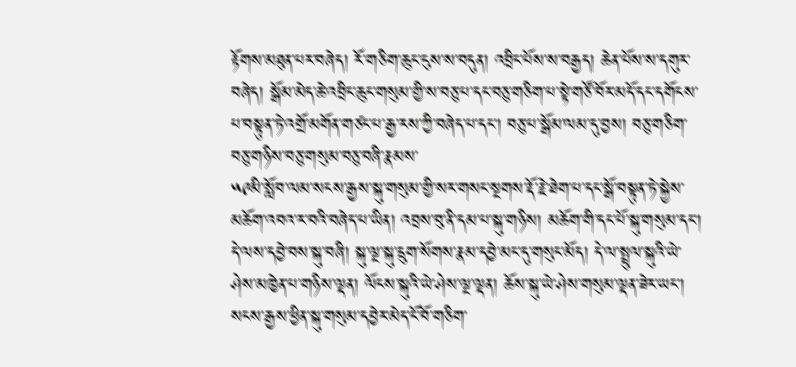རྟོགས་མཐུན་པར་བཞེད། རོ་གཅིག་ཆུང་ངུས་ས་བདུན། འབྲིང་པོས་ས་བརྒྱད། ཆེན་པོས་ས་དགུར་བཞེད། སྒོམ་མེད་ཆེ་འབྲིང་ཆུང་གསུམ་གྱི་ས་བཅུ་པ་དང་བཅུ་གཅིག་པ་སྟེ་གཙོ་བོར་མདོ་དང་དགོངས་པ་བསྟུན་ཏེ་འགྲོ་མགོན་གཙང་པ་རྒྱ་རས་ཀྱི་བཞེད་པ་དང་། བཅུ་པ་སྒོམ་ལམ་དུ་བྱས། བཅུ་གཅིག་བཅུ་གཉིས་བཅུ་གསུམ་བཅུ་བཞི་རྣམས་
༥༩མི་སློབ་ལམ་སངས་རྒྱས་སྐུ་གསུམ་གྱི་སར་གསང་སྔགས་རྡོ་རྗེ་ཐེག་པ་དང་སྒོ་བསྟུན་ཏེ་སྐྱེས་མཆོག་འབའ་ར་བའི་བཞེད་པ་ཡིན། འབྲས་བུ་ནི་དམ་པ་སྐུ་གཉིས། མཆོག་གི་དང་པོ་སྐུ་གསུམ་དང་། དེ་ལས་དབྱེ་བས་སྐུ་བཞི། སྐུ་ལྔ་སྐུ་དྲུག་སོགས་རྣམ་དབྱེ་མང་དུ་གསུང་མོད། དེ་ལ་སྤྲུལ་སྐུའི་ཡེ་ཤེས་མཁྱེན་པ་གཉིས་ལྡན། ལོངས་སྐུའི་ཡེ་ཤེས་ལྔ་ལྡན། ཆོས་སྐུ་ཡེ་ཤེས་གསུམ་ལྡན་ཟེར་ཡང་། སངས་རྒྱས་ཕྱིན་སྐུ་གསུམ་དབྱེར་མེད་ངོ་བོ་གཅིག་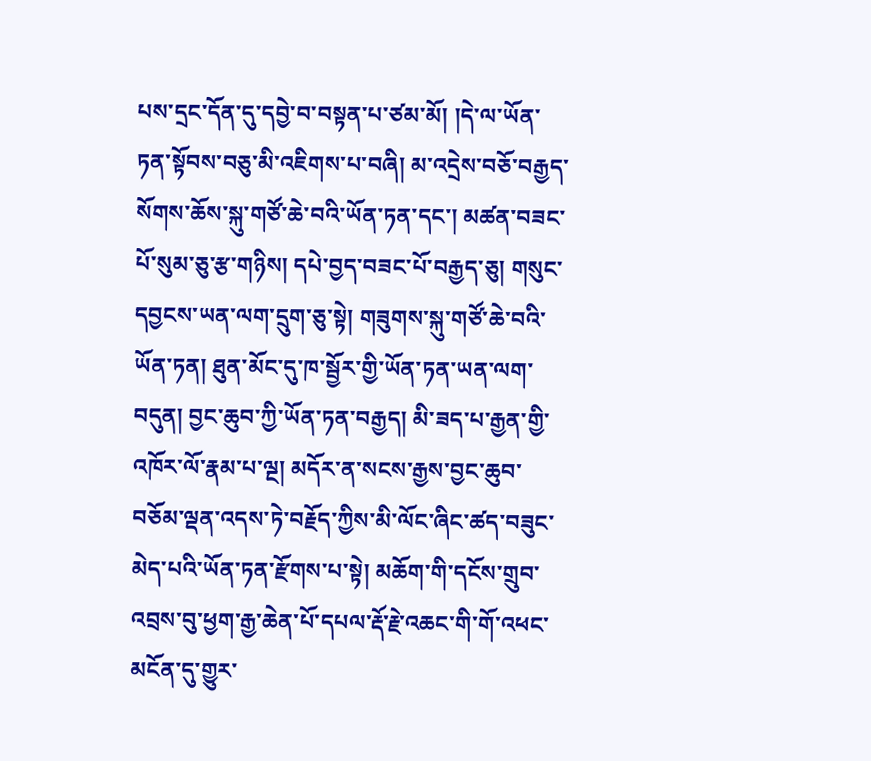པས་དྲང་དོན་དུ་དབྱེ་བ་བསྟན་པ་ཙམ་མོ། །དེ་ལ་ཡོན་ཏན་སྟོབས་བཅུ་མི་འཇིགས་པ་བཞི། མ་འདྲེས་བཅོ་བརྒྱད་སོགས་ཆོས་སྐུ་གཙོ་ཆེ་བའི་ཡོན་ཏན་དང་། མཚན་བཟང་པོ་སུམ་ཅུ་རྩ་གཉིས། དཔེ་བྱད་བཟང་པོ་བརྒྱད་ཅུ། གསུང་དབྱངས་ཡན་ལག་དྲུག་ཅུ་སྟེ། གཟུགས་སྐུ་གཙོ་ཆེ་བའི་ཡོན་ཏན། ཐུན་མོང་དུ་ཁ་སྦྱོར་གྱི་ཡོན་ཏན་ཡན་ལག་བདུན། བྱང་ཆུབ་ཀྱི་ཡོན་ཏན་བརྒྱད། མི་ཟད་པ་རྒྱན་གྱི་འཁོར་ལོ་རྣམ་པ་ལྔ། མདོར་ན་སངས་རྒྱས་བྱང་ཆུབ་བཅོམ་ལྡན་འདས་ཏེ་བརྗོད་ཀྱིས་མི་ལོང་ཞིང་ཚད་བཟུང་མེད་པའི་ཡོན་ཏན་རྫོགས་པ་སྟེ། མཆོག་གི་དངོས་གྲུབ་འབྲས་བུ་ཕྱག་རྒྱ་ཆེན་པོ་དཔལ་རྡོ་རྗེ་འཆང་གི་གོ་འཕང་མངོན་དུ་གྱུར་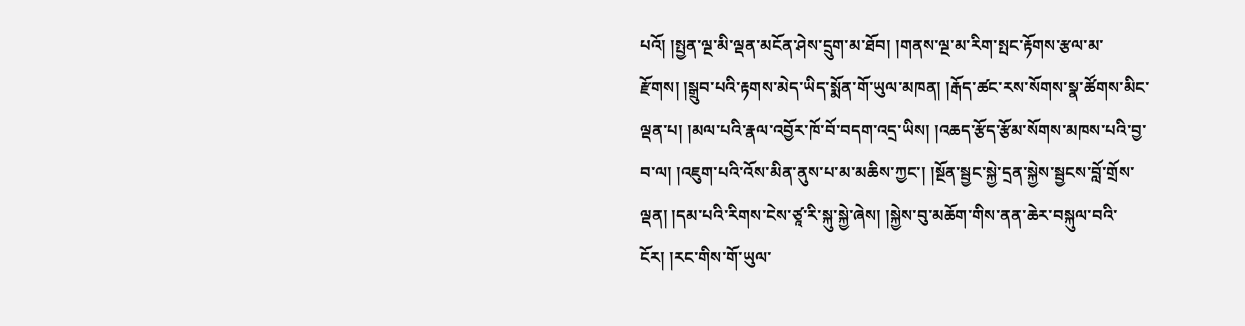པའོ། །སྤྱན་ལྔ་མི་ལྡན་མངོན་ཤེས་དྲུག་མ་ཐོབ། །གནས་ལྔ་མ་རིག་སྤང་རྟོགས་རྩལ་མ་རྫོགས། །སྒྲུབ་པའི་རྟགས་མེད་ཡིད་སྨོན་གོ་ཡུལ་མཁན། །རྒོད་ཚང་རས་སོགས་སྣ་ཚོགས་མིང་ལྡན་པ། །མལ་པའི་རྣལ་འབྱོར་ཁོ་བོ་བདག་འདྲ་ཡིས། །འཆད་རྩོད་རྩོམ་སོགས་མཁས་པའི་བྱ་བ་ལ། །འཇུག་པའི་འོས་མིན་ནུས་པ་མ་མཆིས་ཀྱང་། །སྔོན་སྦྱང་སྐྱེ་དྲན་སྐྱེས་སྦྱངས་བློ་གྲོས་ལྡན། །དམ་པའི་རིགས་ངེས་ཙཱ་རི་སྐུ་སྐྱེ་ཞེས། །སྐྱེས་བུ་མཆོག་གིས་ནན་ཆེར་བསྐུལ་བའི་ངོར། །རང་གིས་གོ་ཡུལ་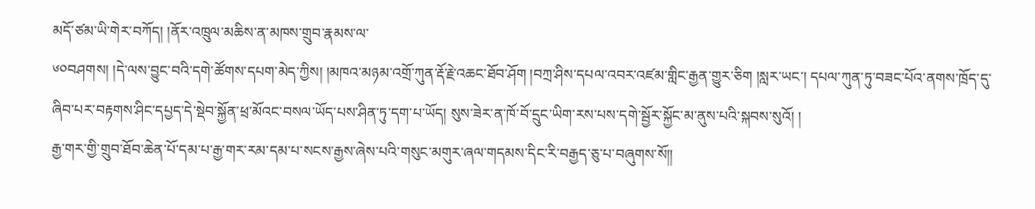མདོ་ཙམ་ཡི་གེར་བཀོད། །ནོར་འཁྲུལ་མཆིས་ན་མཁས་གྲུབ་རྣམས་ལ་
༦༠བཤགས། །དེ་ལས་བྱུང་བའི་དགེ་ཚོགས་དཔག་མེད་ཀྱིས། །མཁའ་མཉམ་འགྲོ་ཀུན་རྡོ་རྗེ་འཆང་ཐོབ་ཤོག །བཀྲ་ཤིས་དཔལ་འབར་འཛམ་གླིང་རྒྱན་གྱུར་ཅིག །སླར་ཡང་། དཔལ་ཀུན་ཏུ་བཟང་པོའ་ནགས་ཁྲོད་དུ་ཞིབ་པར་བརྟགས་ཤིང་དཔྱད་དེ་སྡེབ་སྐྱོན་ཕྲ་མོའང་བསལ་ཡོད་པས་ཤིན་ཏུ་དག་པ་ཡོད། སུས་ཟེར་ན་ཁོ་བོ་དྲུང་ཡིག་རས་པས་དགེ་སྦྱོར་སྐྱོང་མ་ནུས་པའི་སྐབས་སུའོ། །
རྒྱ་གར་གྱི་གྲུབ་ཐོབ་ཆེན་པོ་དམ་པ་རྒྱ་གར་རམ་དམ་པ་སངས་རྒྱས་ཞེས་པའི་གསུང་མགུར་ཞལ་གདམས་དིང་རི་བརྒྱད་ཅུ་པ་བཞུགས་སོ༎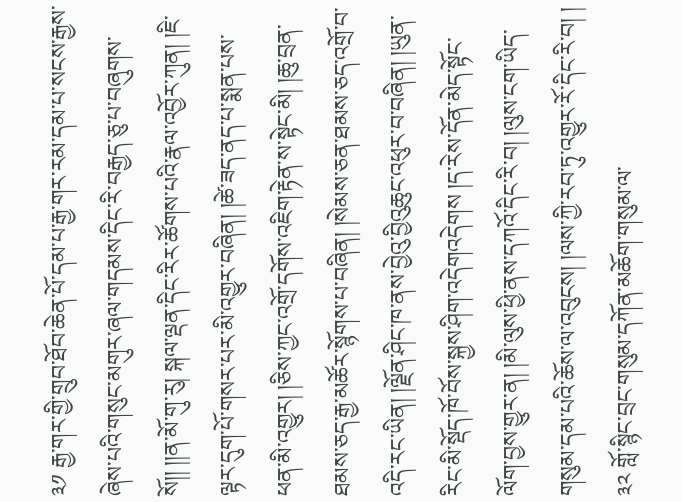༣༡ རྒྱ་གར་གྱི་གྲུབ་ཐོབ་ཆེན་པོ་དམ་པ་རྒྱ་གར་རམ་དམ་པ་སངས་རྒྱས་ཞེས་པའི་གསུང་མགུར་ཞལ་གདམས་དིང་རི་བརྒྱད་ཅུ་པ་བཞུགས་སོ།། །།ན་མོ་གུ་རུ། སྐལ་ལྡན་དིང་རིར་ཚོགས་པའི་རྣལ་འབྱོར་ཀུན། །ཇི་ལྟར་དུག་པོ་གསར་པར་མི་འགྱུར་བཞིན། །ཚེ་ཟད་ནད་པ་སྨན་པས་ཕན་མི་འགྱུར། །ཅིས་ཀྱང་འགྲོ་དགོས་འཇིག་རྟེན་ས་སྟེང་མི། །ཆུ་བྲན་ཐམས་ཅད་རྒྱ་མཚོར་སྙོགས་པ་བཞིན། །སེམས་ཅན་ཐམས་ཅད་འགྲོ་བ་འདི་རང་ཡིན། །ལྗོན་ཤིང་ཁ་ནས་བྱེའུ་བྱིའུཆུང་འཕུར་བ་བཞིན། །ཡུན་རིང་མི་སྡོད་ཁོ་བོས་སྐྱས་ཤིག་འདེགའདེགས །ད་རེས་དོན་མེད་སྟོང་ལོག་བྱས་གྱུར་ན། །མི་ལུས་ཕྱི་ནས་དཀའོ་དིང་རི་བ། །ལུས་ངག་ཡིད་གསུམ་དམ་པའི་ཆོས་ལ་འབུངས། །ལས་ཀྱི་རབ་ཏུ་འགྱུར་རོ་དིང་རི་བ། །
༣༢ གློ་སྙིང་བྲང་གསུམ་དཀོན་མཆོག་གསུམ་ལ་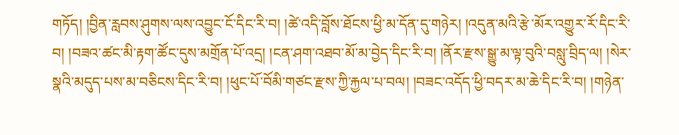གཏོད། །བྱིན་རླབས་ཤུགས་ལས་འབྱུང་ངོ་དིང་རི་བ། །ཚེ་འདི་བློས་ཐོངས་ཕྱི་མ་དོན་དུ་གཉེར། །འདུན་མའི་རྩེ་མོར་འགྱུར་རོ་དིང་རི་བ། །བཟའ་ཚང་མི་རྟག་ཚོང་དུས་མགྲོན་པོ་འདྲ། །ངན་ཤག་འཐབ་མོ་མ་བྱེད་དིང་རི་བ། །ནོར་རྫས་སྒྱུ་མ་ལྟ་བུའི་བསླུ་བྲིད་ལ། །སེར་སྣའི་མདུད་པས་མ་བཅིངས་དིང་རི་བ། །ཕུང་པོ་བོམི་གཙང་རྫས་ཀྱི་རྐྱལ་པ་བལ། །བཟང་འདོད་ཕྱི་བདར་མ་ཆེ་དིང་རི་བ། །གཉེན་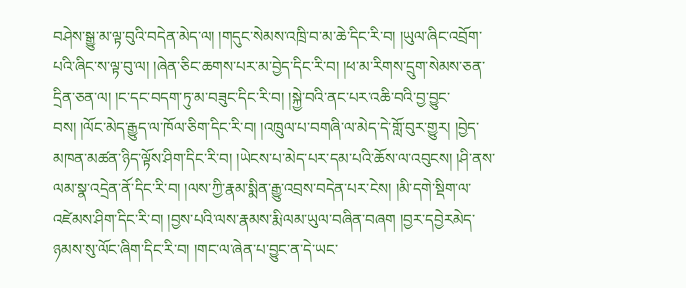བཤེས་སྒྱུ་མ་ལྟ་བུའི་བདེན་མེད་ལ། །གདུང་སེམས་འཁྲི་བ་མ་ཆེ་དིང་རི་བ། །ཡུལ་ཞིང་འབྲོག་པའི་ཞིང་ས་ལྟ་བུ་ལ། །ཞེན་ཅིང་ཆགས་པར་མ་བྱེད་དིང་རི་བ། །ཕ་མ་རིགས་དྲུག་སེམས་ཅན་དྲིན་ཅན་ལ། །ང་དང་བདག་ཏུ་མ་བཟུང་དིང་རི་བ། །སྐྱེ་བའི་ནང་པར་འཆི་བའི་བྱ་བྱུང་བས། །ལོང་མེད་རྒྱུད་ལ་ཁོལ་ཅིག་དིང་རི་བ། །འཁྲུལ་པ་བགཞི་ལ་མེད་དེ་གློ་བུར་གྱུར། །བྱེད་མཁན་མཚན་ཉིད་ལྟོས་ཤིག་དིང་རི་བ། །ཡེངས་པ་མེད་པར་དམ་པའི་ཆོས་ལ་འབུངས། །ཤི་ནས་ལམ་སྣ་འདྲེན་ནོ་དིང་རི་བ། །ལས་ཀྱི་རྣམ་སྨིན་རྒྱུ་འབྲས་བདེན་པར་ངེས། །མི་དགེ་སྡིག་ལ་འཛེམས་ཤིག་དིང་རི་བ། །བྱས་པའི་ལས་རྣམས་རྨི་ལམ་ཡུལ་བཞིན་བཞག །བྱར་དབྱེརམེད་ཉམས་སུ་ལོང་ཞིག་དིང་རི་བ། །གང་ལ་ཞེན་པ་བྱུང་ན་དེ་ཡང་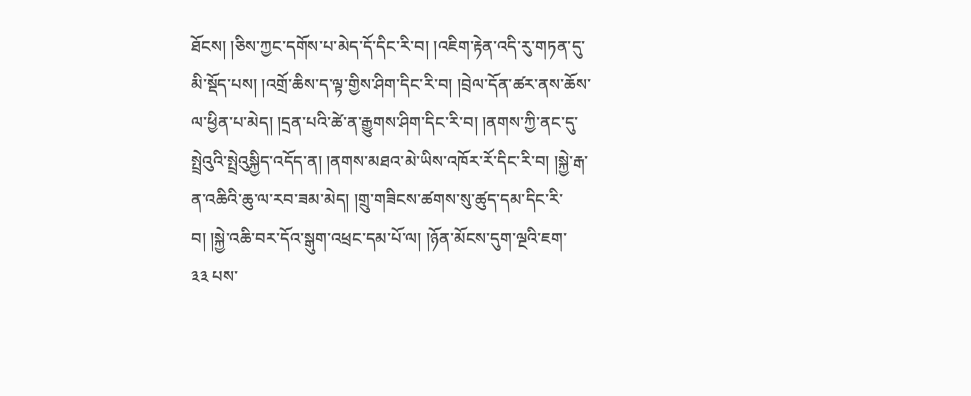ཐོངས། །ཅིས་ཀྱང་དགོས་པ་མེད་དོ་དིང་རི་བ། །འཇིག་རྟེན་འདི་རུ་གཏན་དུ་མི་སྡོད་པས། །འགྲོ་ཆིས་ད་ལྟ་གྱིས་ཤིག་དིང་རི་བ། །བྲེལ་དོན་ཚར་ནས་ཆོས་ལ་ཕྱིན་པ་མེད། །དྲན་པའི་ཚེ་ན་རྒྱུགས་ཤིག་དིང་རི་བ། །ནགས་ཀྱི་ནང་དུ་སྤྲེའུའི་སྤྲེའུསྐྱིད་འདོད་ན། །ནགས་མཐའ་མེ་ཡིས་འཁོར་རོ་དིང་རི་བ། །སྐྱེ་རྒ་ན་འཆིའི་ཆུ་ལ་རབ་ཟམ་མེད། །གྲུ་གཟིངས་ཚགས་སུ་ཚུད་དམ་དིང་རི་བ། །སྐྱེ་འཆི་བར་དོའ་སྒུག་འཕྲང་དམ་པོ་ལ། །ཉོན་མོངས་དུག་ལྔའི་ཇག་
༣༣ པས་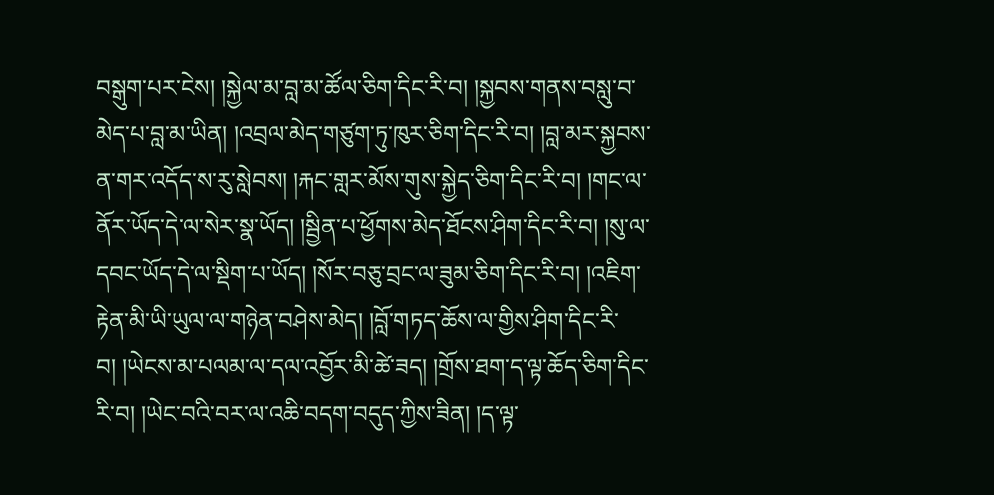བསྒུག་པར་ངེས། །སྐྱེལ་མ་བླ་མ་ཚོལ་ཅིག་དིང་རི་བ། །སྐྱབས་གནས་བསླུ་བ་མེད་པ་བླ་མ་ཡིན། །འབྲལ་མེད་གཙུག་ཏུ་ཁུར་ཅིག་དིང་རི་བ། །བླ་མར་སྐྱབས་ན་གར་འདོད་ས་རུ་སླེབས། །རྐང་གླར་མོས་གུས་སྐྱེད་ཅིག་དིང་རི་བ། །གང་ལ་ནོར་ཡོད་དེ་ལ་སེར་སྣ་ཡོད། །སྦྱིན་པ་ཕྱོགས་མེད་ཐོངས་ཤིག་དིང་རི་བ། །སུ་ལ་དབང་ཡོད་དེ་ལ་སྡིག་པ་ཡོད། །སོར་བཅུ་བྲང་ལ་ཟུམ་ཅིག་དིང་རི་བ། །འཇིག་རྟེན་མི་ཡི་ཡུལ་ལ་གཉེན་བཤེས་མེད། །བློ་གཏད་ཆོས་ལ་གྱིས་ཤིག་དིང་རི་བ། །ཡེངས་མ་པལམ་ལ་དལ་འབྱོར་མི་ཚེ་ཟད། །གྲོས་ཐག་ད་ལྟ་ཆོད་ཅིག་དིང་རི་བ། །ཡེང་བའི་བར་ལ་འཆི་བདག་བདུད་ཀྱིས་ཟིན། །ད་ལྟ་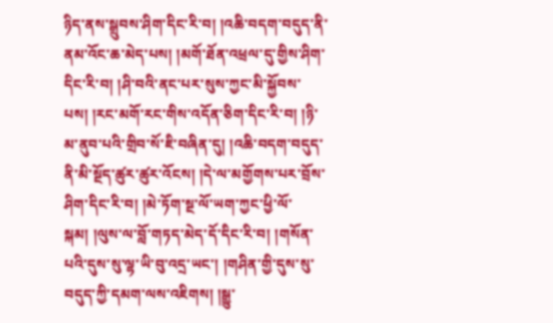ཉིད་ནས་སྒྲུབས་ཤིག་དིང་རི་བ། །འཆི་བདག་བདུད་ནི་ནམ་འོང་ཆ་མེད་པས། །མགོ་ཐོན་འཕྲལ་དུ་གྱིས་ཤིག་དིང་རི་བ། །ཤི་བའི་ནང་པར་སུས་ཀྱང་མི་སྐྱོབས་པས། །རང་མགོ་རང་གིས་འདོན་ཅིག་དིང་རི་བ། །ཉི་མ་ནུབ་པའི་གྲིབ་སོ་ཇི་བཞིན་དུ། །འཆི་བདག་བདུད་ནི་མི་སྔོད་ཚུར་ཚུར་འོངས། །དེ་ལ་མགྱོགས་པར་བྲོས་ཤིག་དིང་རི་བ། །མེ་ཏོག་སྔ་ལོ་ཡག་ཀྱང་ཕྱི་ལོ་སྐམ། །ལུས་ལ་བློ་གཏད་མེད་དོ་དིང་རི་བ། །གསོན་པའི་དུས་སུ་ལྷ་ཡི་བུ་འདྲ་ཡང་། །གཤིན་གྱི་དུས་སུ་བདུད་ཀྱི་དམག་ལས་འཇིགས། །སྒྱུ་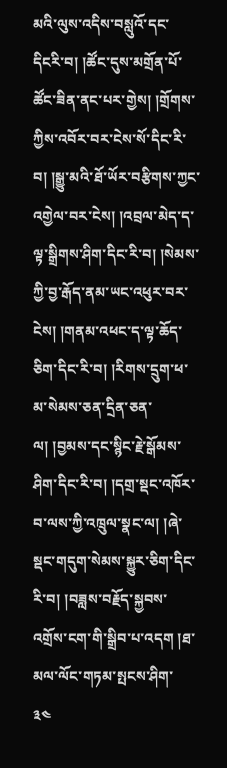མའི་ལུས་འདིས་བསླུའོ་དང་དིངརི་བ། །ཚོང་དུས་མགྲོན་པོ་ཚོང་ཟིན་ནང་པར་གྱེས། །གྲོགས་ཀྱིས་འབོར་བར་ངེས་སོ་དིང་རི་བ། །སྒྱུ་མའི་ཐོ་ཡོར་བརྩིགས་ཀྱང་འགྱེལ་བར་ངེས། །འབྲལ་མེད་ད་ལྟ་སྒྲིགས་ཤིག་དིང་རི་བ། །སེམས་ཀྱི་བྱ་རྒོད་ནམ་ཡང་འཕུར་བར་ངེས། །གནམ་འཕང་ད་ལྟ་ཆོད་ཅིག་དིང་རི་བ། །རིགས་དྲུག་ཕ་མ་སེམས་ཅན་དྲིན་ཅན་ལ། །བྱམས་དང་སྙིང་རྗེ་སྒོམས་ཤིག་དིང་རི་བ། །དགྲ་སྡང་འཁོར་བ་ལས་ཀྱི་འཁྲུལ་སྣང་ལ། །ཞེ་སྡང་གདུག་སེམས་སྐྱུར་ཅིག་དིང་རི་བ། །བཟླས་བརྗོད་སྐྱབས་འགྲོས་ངག་གི་སྒྲིབ་པ་འདག །ཐ་མལ་ལོང་གཏམ་སྤངས་ཤིག་
༣༤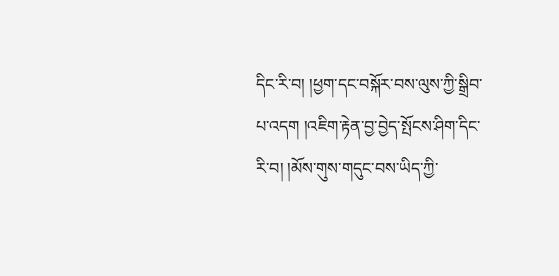དིང་རི་བ། །ཕྱག་དང་བསྐོར་བས་ལུས་ཀྱི་སྒྲིབ་པ་འདག །འཇིག་རྟེན་བྱ་བྱེད་སྤོངས་ཤིག་དིང་རི་བ། །མོས་གུས་གདུང་བས་ཡིད་ཀྱི་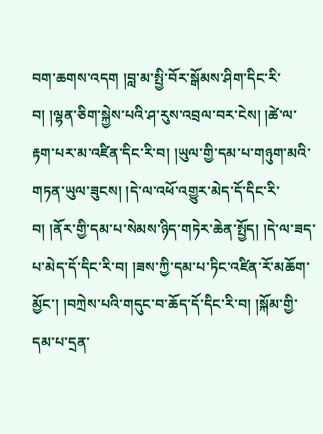བག་ཆགས་འདག །བླ་མ་སྤྱི་བོར་སྒོམས་ཤིག་དིང་རི་བ། །ལྷན་ཅིག་སྐྱེས་པའི་ཤ་རུས་འབྲལ་བར་ངེས། །ཚེ་ལ་རྟག་པར་མ་འཛིན་དིང་རི་བ། །ཡུལ་གྱི་དམ་པ་གཉུག་མའི་གཏན་ཡུལ་ཟུངས། །དེ་ལ་འཕོ་འགྱུར་མེད་དོ་དིང་རི་བ། །ནོར་གྱི་དམ་པ་སེམས་ཉིད་གཏེར་ཆེན་སྤྱོད། །དེ་ལ་ཟད་པ་མེད་དོ་དིང་རི་བ། །ཟས་ཀྱི་དམ་པ་ཏིང་འཛིན་རོ་མཆོག་མྱོང་། །བཀྲེས་པའི་གདུང་བ་ཆོད་དོ་དིང་རི་བ། །སྐོམ་གྱི་དམ་པ་དྲན་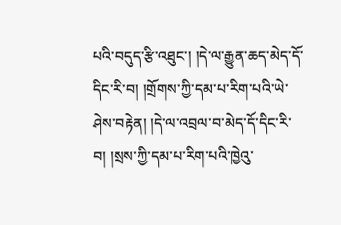པའི་བདུད་རྩི་འཐུང་། །དེ་ལ་རྒྱུན་ཆད་མེད་དོ་དིང་རི་བ། །གྲོགས་ཀྱི་དམ་པ་རིག་པའི་ཡེ་ཤེས་བརྟེན། །དེ་ལ་འབྲལ་བ་མེད་དོ་དིང་རི་བ། །སྲས་ཀྱི་དམ་པ་རིག་པའི་ཁྱེའུ་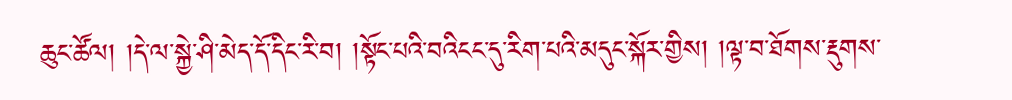ཆུང་ཚོལ། །དེ་ལ་སྐྱེ་ཤི་མེད་དོ་དིང་རི་བ། །སྟོང་པའི་བའིངང་དུ་རིག་པའི་མདུང་སྐོར་གྱིས། །ལྟ་བ་ཐོགས་རྡུགས་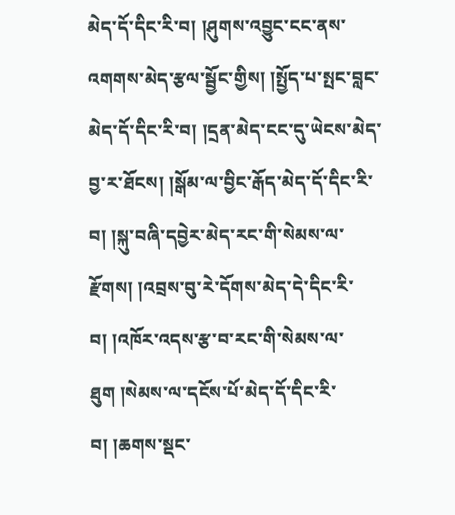མེད་དོ་དིང་རི་བ། །ཤུགས་འབྱུང་ངང་ནས་འགགས་མེད་རྩལ་སྦྱོང་གྱིས། །སྤྱོད་པ་སྤང་བླང་མེད་དོ་དིང་རི་བ། །དྲན་མེད་ངང་དུ་ཡེངས་མེད་བྱ་ར་ཐོངས། །སྒོམ་ལ་བྱིང་རྒོད་མེད་དོ་དིང་རི་བ། །སྐུ་བཞི་དབྱེར་མེད་རང་གི་སེམས་ལ་རྫོགས། །འབྲས་བུ་རེ་དོགས་མེད་དེ་དིང་རི་བ། །འཁོར་འདས་རྩ་བ་རང་གི་སེམས་ལ་ཐུག །སེམས་ལ་དངོས་པོ་མེད་དོ་དིང་རི་བ། །ཆགས་སྡང་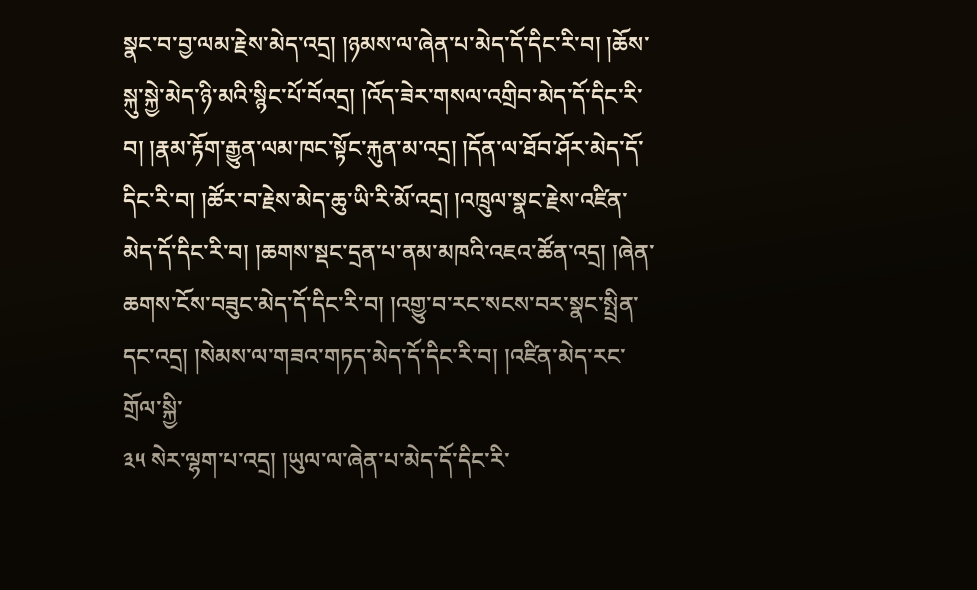སྣང་བ་བྱ་ལམ་རྗེས་མེད་འདྲ། །ཉམས་ལ་ཞེན་པ་མེད་དོ་དིང་རི་བ། །ཆོས་སྐུ་སྐྱེ་མེད་ཉི་མའི་སྙིང་པོ་བོའདྲ། །འོད་ཟེར་གསལ་འགྲིབ་མེད་དོ་དིང་རི་བ། །རྣམ་རྟོག་རྒྱུན་ལམ་ཁང་སྟོང་རྐུན་མ་འདྲ། །དོན་ལ་ཐོབ་ཤོར་མེད་དོ་དིང་རི་བ། །ཚོར་བ་རྗེས་མེད་ཆུ་ཡི་རི་མོ་འདྲ། །འཁྲུལ་སྣང་རྗེས་འཛིན་མེད་དོ་དིང་རི་བ། །ཆགས་སྡང་དྲན་པ་ནམ་མཁའི་འཇའ་ཚོན་འདྲ། །ཞེན་ཆགས་ངོས་བཟུང་མེད་དོ་དིང་རི་བ། །འགྱུ་བ་རང་སངས་བར་སྣང་སྤྲིན་དང་འདྲ། །སེམས་ལ་གཟའ་གཏད་མེད་དོ་དིང་རི་བ། །འཛིན་མེད་རང་གྲོལ་སྐྱི་
༣༥ སེར་ལྷག་པ་འདྲ། །ཡུལ་ལ་ཞེན་པ་མེད་དོ་དིང་རི་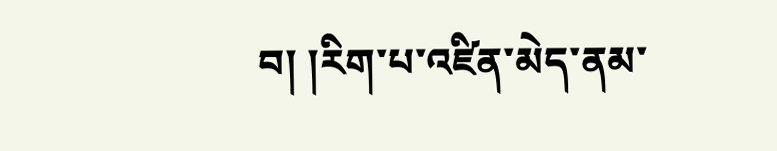བ། །རིག་པ་འཛིན་མེད་ནམ་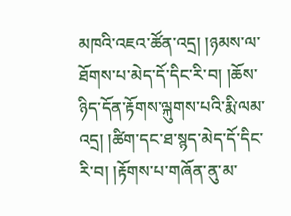མཁའི་འཇའ་ཚོན་འདྲ། །ཉམས་ལ་ཐོགས་པ་མེད་དོ་དིང་རི་བ། །ཆོས་ཉིད་དོན་རྟོགས་ལྐུགས་པའི་རྨི་ལམ་འདྲ། །ཚིག་དང་ཐ་སྙད་མེད་དོ་དིང་རི་བ། །རྟོགས་པ་གཞོན་ནུ་མ་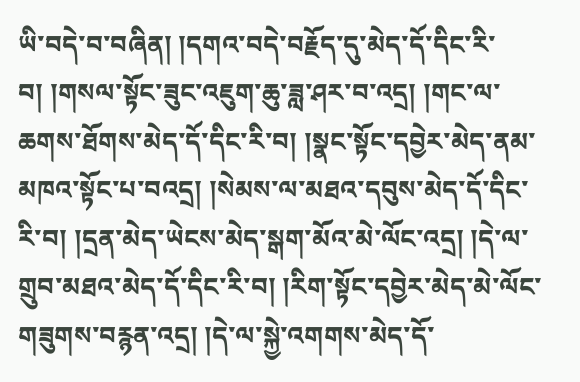ཡི་བདེ་བ་བཞིན། །དགའ་བདེ་བརྗོད་དུ་མེད་དོ་དིང་རི་བ། །གསལ་སྟོང་ཟུང་འཇུག་ཆུ་ཟླ་ཤར་བ་འདྲ། །གང་ལ་ཆགས་ཐོགས་མེད་དོ་དིང་རི་བ། །སྣང་སྟོང་དབྱེར་མེད་ནམ་མཁའ་སྟོང་པ་བའདྲ། །སེམས་ལ་མཐའ་དབུས་མེད་དོ་དིང་རི་བ། །དྲན་མེད་ཡེངས་མེད་སྒག་མོའ་མེ་ལོང་འདྲ། །དེ་ལ་གྲུབ་མཐའ་མེད་དོ་དིང་རི་བ། །རིག་སྟོང་དབྱེར་མེད་མེ་ལོང་གཟུགས་བརྙན་འདྲ། །དེ་ལ་སྐྱེ་འགགས་མེད་དོ་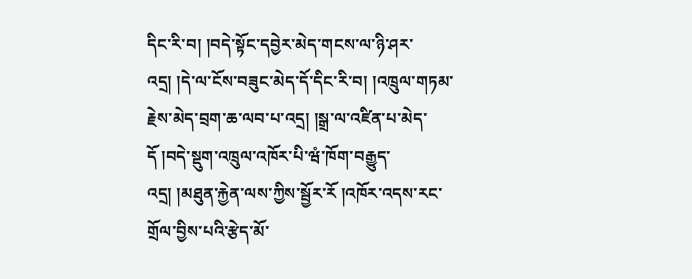དིང་རི་བ། །བདེ་སྟོང་དབྱེར་མེད་གངས་ལ་ཉི་ཤར་འདྲ། །དེ་ལ་ངོས་བཟུང་མེད་དོ་དིང་རི་བ། །འཁྲུལ་གཏམ་རྗེས་མེད་བྲག་ཆ་ལབ་པ་འདྲ། །སྒྲ་ལ་འཛིན་པ་མེད་དོ །བདེ་སྡུག་འཁྲུལ་འཁོར་པི་ཝཾ་ཁོག་བརྒྱུད་འདྲ། །མཐུན་རྐྱེན་ལས་ཀྱིས་སྦྱོར་རོ །འཁོར་འདས་རང་གྲོལ་བྱིས་པའི་རྩེད་མོ་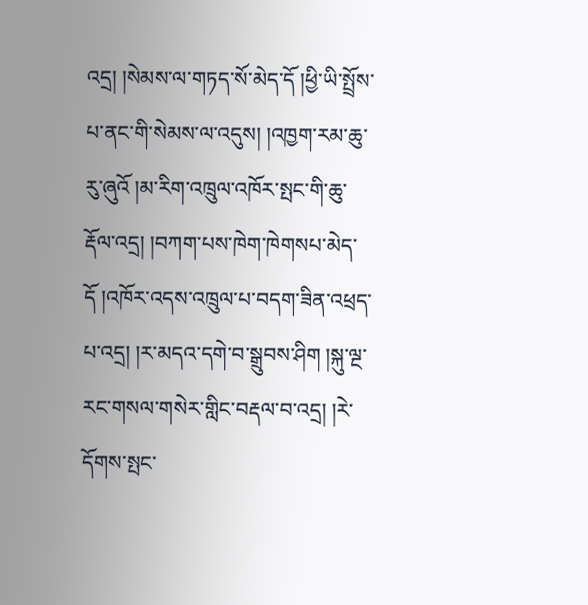འདྲ། །སེམས་ལ་གཏད་སོ་མེད་དོ །ཕྱི་ཡི་སྤྲོས་པ་ནང་གི་སེམས་ལ་འདུས། །འཁྱག་རམ་ཆུ་རུ་ཞུའོ །མ་རིག་འཁྲུལ་འཁོར་སྤང་གི་ཆུ་རྡོལ་འདྲ། །བཀག་པས་ཁེག་ཁེགསཔ་མེད་དོ །འཁོར་འདས་འཁྲུལ་པ་བདག་ཟིན་འཕྲད་པ་འདྲ། །ར་མདའ་དགེ་བ་སྒྲུབས་ཤིག །སྐུ་ལྔ་རང་གསལ་གསེར་གླིང་བརྡལ་བ་འདྲ། །རེ་དོགས་སྤང་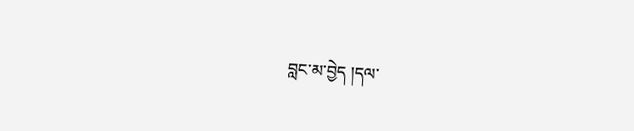བླང་མ་བྱེད །དལ་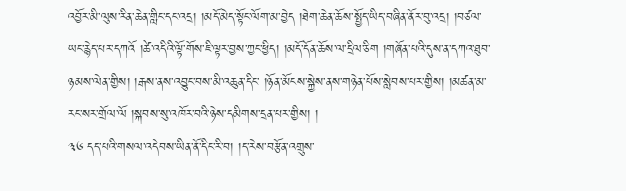འབྱོར་མི་ལུས་རིན་ཆེན་གླིང་དང་འདྲ། །མདོ་མེད་སྟོང་ལོག་མ་བྱེད །ཐེག་ཆེན་ཆོས་སྤྱོད་ཡིད་བཞིན་ནོར་བུ་འདྲ། །བཙལ་ཡང་རྙེད་པར་དཀའོ །ཚེ་འདིའི་ལྟོ་གོས་ཇི་ལྟར་བྱས་ཀྱང་ཕྱིད། །མདོ་དོན་ཆོས་ལ་དྲིལ་ཅིག །གཞོན་པའི་དུས་ན་དཀའ་ཐུབ་ཉམས་ལེན་གྱིས། །རྒས་ནས་འབྱུང་བས་མི་འཆུན་དིང་ །ཉོན་མོངས་སྐྱེས་ནས་གཉེན་པོས་སླེབས་པར་གྱིས། །མཚན་མ་རང་སར་གྲོལ་ལོ །སྐབས་སུ་འཁོར་བའི་ཉེས་དམིགས་དྲན་པར་གྱིས། །
༣༦ དད་པའི་གསལ་འདེབས་ཡིན་ནོ་དིང་རི་བ། །ད་རེས་བརྩོན་འགྲུས་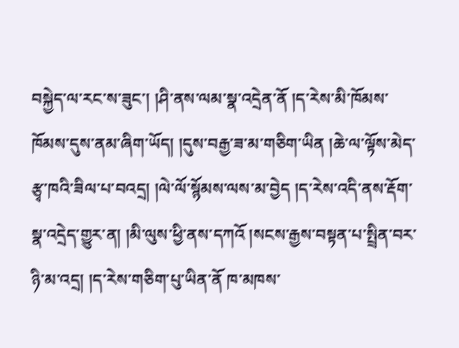བསྐྱེད་ལ་རང་ས་ཟུང་། །ཤི་ནས་ལམ་སྣ་འདྲེན་ནོ །ད་རེས་མི་ཁོམས་ཁོམས་དུས་ནམ་ཞིག་ཡོད། །དུས་བརྒྱ་ཟ་མ་གཅིག་ཡིན །ཆེ་ལ་ལྟོས་མེད་རྩྭ་ཁའི་ཟིལ་པ་བའདྲ། །ལེ་ལོ་སྙོམས་ལས་མ་བྱེད །ད་རེས་འདི་ནས་རྡོག་སྣ་འདྲེད་གྱུར་ན། །མི་ལུས་ཕྱི་ནས་དཀའོ །སངས་རྒྱས་བསྟན་པ་སྤྲིན་བར་ཉི་མ་འདྲ། །ད་རེས་གཅིག་པུ་ཡིན་ནོ ཁ་མཁས་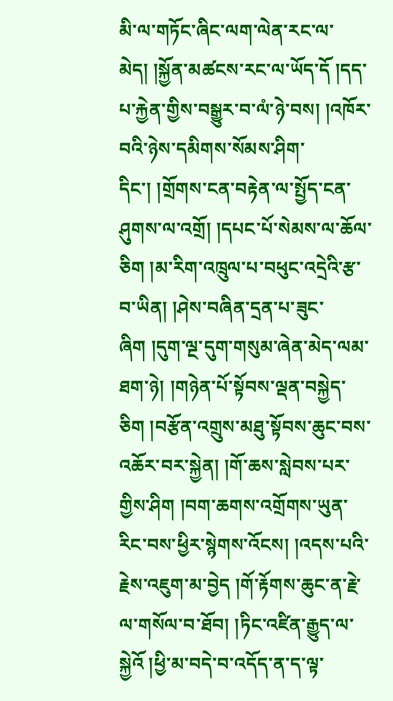མི་ལ་གཏོང་ཞིང་ལག་ལེན་རང་ལ་མེད། །སྐྱོན་མཚངས་རང་ལ་ཡོད་དོ །དད་པ་རྐྱེན་གྱིས་བསྒྱུར་བ་ལཾ་ཉེ་བས། །འཁོར་བའི་ཉེས་དམིགས་སོམས་ཤིག་དིང་། །གྲོགས་ངན་བརྟེན་ལ་སྤྱོད་ངན་ཤུགས་ལ་འགྲོ། །དཔང་པོ་སེམས་ལ་ཆོལ་ཅིག །མ་རིག་འཁྲུལ་པ་བཕུང་འདྲེའི་རྩ་བ་ཡིན། །ཤེས་བཞིན་དྲན་པ་ཟུང་ཞིག །དུག་ལྔ་དུག་གསུམ་ཞེན་མེད་ལམ་ཐག་ཉེ། །གཉེན་པོ་སྟོབས་ལྡན་བསྐྱེད་ཅིག །བརྩོན་འགྲུས་མཐུ་སྟོབས་ཆུང་བས་འཆོར་བར་སྐྱེན། །གོ་ཆས་སླེབས་པར་གྱིས་ཤིག །བག་ཆགས་འགྲོགས་ཡུན་རིང་བས་ཕྱིར་སྙེགས་འོངས། །འདས་པའི་རྗེས་འཇུག་མ་བྱེད །གོ་རྟོགས་ཆུང་ན་རྗེ་ལ་གསོལ་བ་ཐོབ། །ཏིང་འཛིན་རྒྱུད་ལ་སྐྱེའོ །ཕྱི་མ་བདེ་བ་འདོད་ན་ད་ལྟ་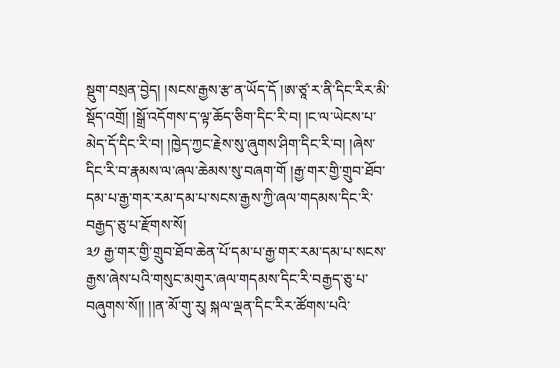སྡུག་བསྲན་བྱེད། །སངས་རྒྱས་རྩ་ན་ཡོད་དོ །ཨ་ཙཱ་ར་ནི་དིང་རིར་མི་སྡོད་འགྲོ། །སྒྲོ་འདོགས་ད་ལྟ་ཆོད་ཅིག་དིང་རི་བ། །ང་ལ་ཡེངས་པ་མེད་དོ་དིང་རི་བ། །ཁྱེད་ཀྱང་རྗེས་སུ་ཞུགས་ཤིག་དིང་རི་བ། །ཞེས་དིང་རི་བ་རྣམས་ལ་ཞལ་ཆེམས་སུ་བཞག་གོ །རྒྱ་གར་གྱི་གྲུབ་ཐོབ་དམ་པ་རྒྱ་གར་རམ་དམ་པ་སངས་རྒྱས་ཀྱི་ཞལ་གདམས་དིང་རི་བརྒྱད་ཅུ་པ་རྫོགས་སོ།
༣༡ རྒྱ་གར་གྱི་གྲུབ་ཐོབ་ཆེན་པོ་དམ་པ་རྒྱ་གར་རམ་དམ་པ་སངས་རྒྱས་ཞེས་པའི་གསུང་མགུར་ཞལ་གདམས་དིང་རི་བརྒྱད་ཅུ་པ་བཞུགས་སོ།། །།ན་མོ་གུ་རུ། སྐལ་ལྡན་དིང་རིར་ཚོགས་པའི་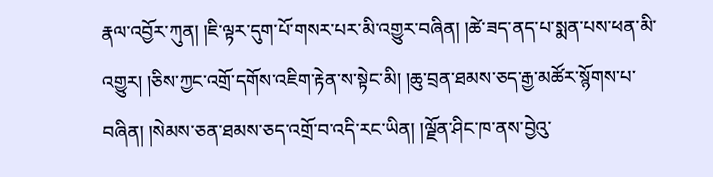རྣལ་འབྱོར་ཀུན། །ཇི་ལྟར་དུག་པོ་གསར་པར་མི་འགྱུར་བཞིན། །ཚེ་ཟད་ནད་པ་སྨན་པས་ཕན་མི་འགྱུར། །ཅིས་ཀྱང་འགྲོ་དགོས་འཇིག་རྟེན་ས་སྟེང་མི། །ཆུ་བྲན་ཐམས་ཅད་རྒྱ་མཚོར་སྙོགས་པ་བཞིན། །སེམས་ཅན་ཐམས་ཅད་འགྲོ་བ་འདི་རང་ཡིན། །ལྗོན་ཤིང་ཁ་ནས་བྱེའུ་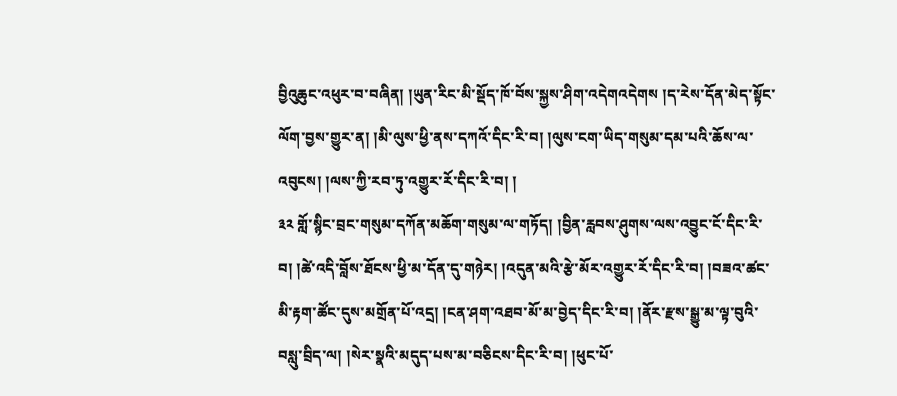བྱིའུཆུང་འཕུར་བ་བཞིན། །ཡུན་རིང་མི་སྡོད་ཁོ་བོས་སྐྱས་ཤིག་འདེགའདེགས །ད་རེས་དོན་མེད་སྟོང་ལོག་བྱས་གྱུར་ན། །མི་ལུས་ཕྱི་ནས་དཀའོ་དིང་རི་བ། །ལུས་ངག་ཡིད་གསུམ་དམ་པའི་ཆོས་ལ་འབུངས། །ལས་ཀྱི་རབ་ཏུ་འགྱུར་རོ་དིང་རི་བ། །
༣༢ གློ་སྙིང་བྲང་གསུམ་དཀོན་མཆོག་གསུམ་ལ་གཏོད། །བྱིན་རླབས་ཤུགས་ལས་འབྱུང་ངོ་དིང་རི་བ། །ཚེ་འདི་བློས་ཐོངས་ཕྱི་མ་དོན་དུ་གཉེར། །འདུན་མའི་རྩེ་མོར་འགྱུར་རོ་དིང་རི་བ། །བཟའ་ཚང་མི་རྟག་ཚོང་དུས་མགྲོན་པོ་འདྲ། །ངན་ཤག་འཐབ་མོ་མ་བྱེད་དིང་རི་བ། །ནོར་རྫས་སྒྱུ་མ་ལྟ་བུའི་བསླུ་བྲིད་ལ། །སེར་སྣའི་མདུད་པས་མ་བཅིངས་དིང་རི་བ། །ཕུང་པོ་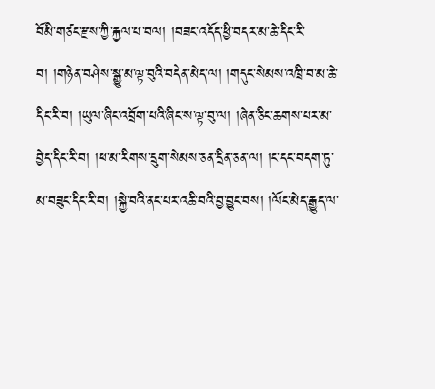བོམི་གཙང་རྫས་ཀྱི་རྐྱལ་པ་བལ། །བཟང་འདོད་ཕྱི་བདར་མ་ཆེ་དིང་རི་བ། །གཉེན་བཤེས་སྒྱུ་མ་ལྟ་བུའི་བདེན་མེད་ལ། །གདུང་སེམས་འཁྲི་བ་མ་ཆེ་དིང་རི་བ། །ཡུལ་ཞིང་འབྲོག་པའི་ཞིང་ས་ལྟ་བུ་ལ། །ཞེན་ཅིང་ཆགས་པར་མ་བྱེད་དིང་རི་བ། །ཕ་མ་རིགས་དྲུག་སེམས་ཅན་དྲིན་ཅན་ལ། །ང་དང་བདག་ཏུ་མ་བཟུང་དིང་རི་བ། །སྐྱེ་བའི་ནང་པར་འཆི་བའི་བྱ་བྱུང་བས། །ལོང་མེད་རྒྱུད་ལ་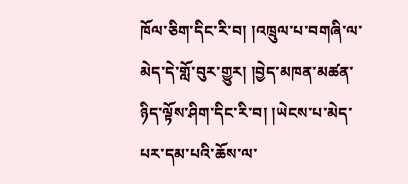ཁོལ་ཅིག་དིང་རི་བ། །འཁྲུལ་པ་བགཞི་ལ་མེད་དེ་གློ་བུར་གྱུར། །བྱེད་མཁན་མཚན་ཉིད་ལྟོས་ཤིག་དིང་རི་བ། །ཡེངས་པ་མེད་པར་དམ་པའི་ཆོས་ལ་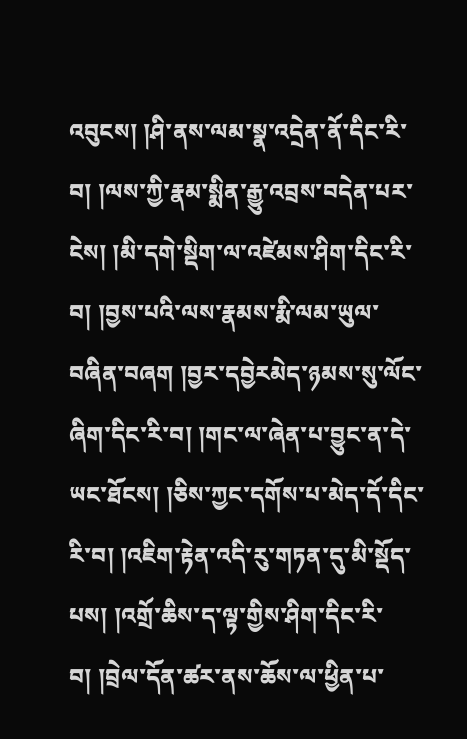འབུངས། །ཤི་ནས་ལམ་སྣ་འདྲེན་ནོ་དིང་རི་བ། །ལས་ཀྱི་རྣམ་སྨིན་རྒྱུ་འབྲས་བདེན་པར་ངེས། །མི་དགེ་སྡིག་ལ་འཛེམས་ཤིག་དིང་རི་བ། །བྱས་པའི་ལས་རྣམས་རྨི་ལམ་ཡུལ་བཞིན་བཞག །བྱར་དབྱེརམེད་ཉམས་སུ་ལོང་ཞིག་དིང་རི་བ། །གང་ལ་ཞེན་པ་བྱུང་ན་དེ་ཡང་ཐོངས། །ཅིས་ཀྱང་དགོས་པ་མེད་དོ་དིང་རི་བ། །འཇིག་རྟེན་འདི་རུ་གཏན་དུ་མི་སྡོད་པས། །འགྲོ་ཆིས་ད་ལྟ་གྱིས་ཤིག་དིང་རི་བ། །བྲེལ་དོན་ཚར་ནས་ཆོས་ལ་ཕྱིན་པ་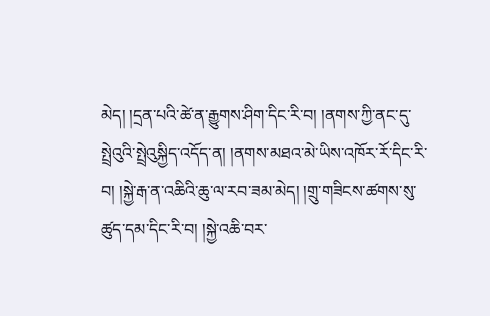མེད། །དྲན་པའི་ཚེ་ན་རྒྱུགས་ཤིག་དིང་རི་བ། །ནགས་ཀྱི་ནང་དུ་སྤྲེའུའི་སྤྲེའུསྐྱིད་འདོད་ན། །ནགས་མཐའ་མེ་ཡིས་འཁོར་རོ་དིང་རི་བ། །སྐྱེ་རྒ་ན་འཆིའི་ཆུ་ལ་རབ་ཟམ་མེད། །གྲུ་གཟིངས་ཚགས་སུ་ཚུད་དམ་དིང་རི་བ། །སྐྱེ་འཆི་བར་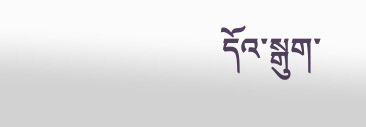དོའ་སྒུག་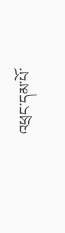འཕྲང་དམ་པོ་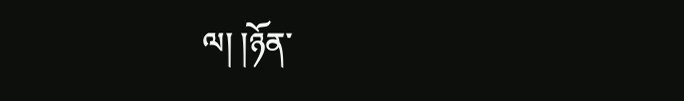ལ། །ཉོན་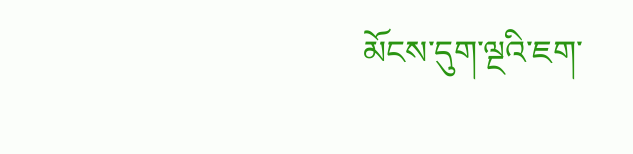མོངས་དུག་ལྔའི་ཇག་